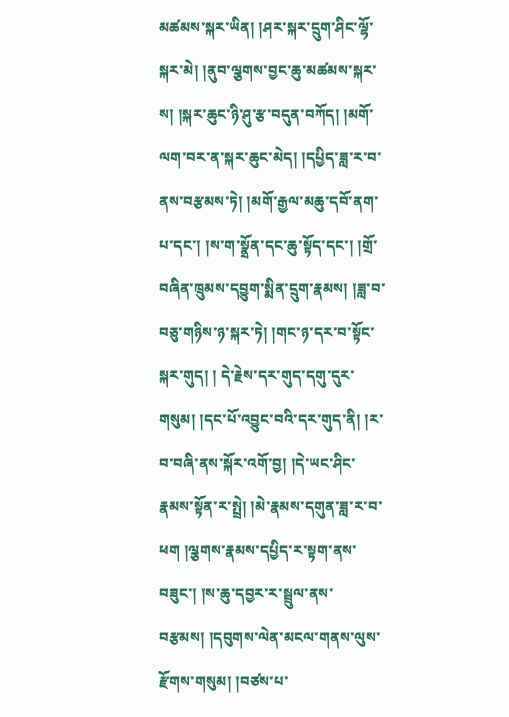མཚམས་སྐར་ཡིན། །ཤར་སྐར་དྲུག་ཤིང་ལྷོ་སྐར་མེ། །ནུབ་ལྕགས་བྱང་ཆུ་མཚམས་སྐར་ས། །སྐར་ཆུང་ཉི་ཤུ་རྩ་བདུན་བཀོད། །མགོ་ལག་བར་ན་སྐར་ཆུང་མེད། །དཔྱིད་ཟླ་ར་བ་ནས་བརྩམས་ཏེ། །མགོ་རྒྱལ་མཆུ་དབོ་ནག་པ་དང་། །ས་ག་སྣྲོན་དང་ཆུ་སྟོད་དང་། །གྲོ་བཞིན་ཁྲུམས་དབྱུག་སྨིན་དྲུག་རྣམས། །ཟླ་བ་བཅུ་གཉིས་ཉ་སྐར་ཏེ། །གང་ཉ་དར་བ་སྟོང་སྐར་གུད། ། དེ་རྗེས་དར་གུད་དགུ་དུར་གསུམ། །དང་པོ་འབྱུང་བའི་དར་གུད་ནི། །ར་བ་བཞི་ནས་སྐོར་འགོ་བྱ། །དེ་ཡང་ཤིང་རྣམས་སྟོན་ར་སྤྲེ། །མེ་རྣམས་དགུན་ཟླ་ར་བ་ཕག །ལྕགས་རྣམས་དཔྱིད་ར་སྟག་ནས་བཟུང་། །ས་ཆུ་དབྱར་ར་སྦྲུལ་ནས་བརྩམས། །དབུགས་ལེན་མངལ་གནས་ལུས་རྫོགས་གསུམ། །བཙས་པ་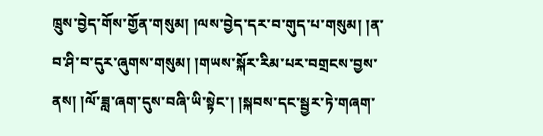ཁྲུས་བྱེད་གོས་གྱོན་གསུམ། །ལས་བྱེད་དར་བ་གུད་པ་གསུམ། །ན་བ་ཤི་བ་དུར་ཞུགས་གསུམ། །གཡས་སྐོར་རིམ་པར་བགྲངས་བྱས་ནས། །ལོ་ཟླ་ཞག་དུས་བཞི་ཡི་སྟེང་། །སྐབས་དང་སྦྱར་ཏེ་གཞག་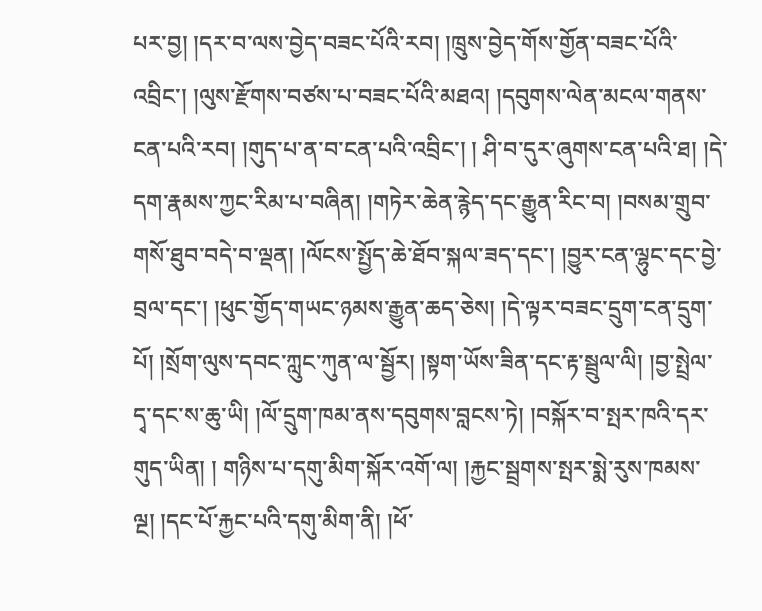པར་བྱ། །དར་བ་ལས་བྱེད་བཟང་པོའི་རབ། །ཁྲུས་བྱེད་གོས་གྱོན་བཟང་པོའི་འབྲིང་། །ལུས་རྫོགས་བཙས་པ་བཟང་པོའི་མཐའ། །དབུགས་ལེན་མངལ་གནས་ངན་པའི་རབ། །གུད་པ་ན་བ་ངན་པའི་འབྲིང་། ། ཤི་བ་དུར་ཞུགས་ངན་པའི་ཐ། །དེ་དག་རྣམས་ཀྱང་རིམ་པ་བཞིན། །གཏེར་ཆེན་རྙེད་དང་རྒྱུན་རིང་བ། །བསམ་གྲུབ་གསོ་ཐུབ་བདེ་བ་ལྡན། །ལོངས་སྤྱོད་ཆེ་ཐོབ་སྐལ་ཟད་དང་། །བྱུར་ངན་ལྷུང་དང་བྱེ་བྲལ་དང་། །ཕུང་གྱོད་གཡང་ཉམས་རྒྱུན་ཆད་ཅེས། །དེ་ལྟར་བཟང་དྲུག་ངན་དྲུག་པོ། །སྲོག་ལུས་དབང་ཀླུང་ཀུན་ལ་སྦྱོར། །སྟག་ཡོས་ཟིན་དང་རྟ་སྦྲུལ་ལི། །བྱ་སྤྲེལ་དྭ་དང་ས་ཆུ་ཡི། །ལོ་དྲུག་ཁམ་ནས་དབུགས་བླངས་ཏེ། །བསྐོར་བ་སྤར་ཁའི་དར་གུད་ཡིན། ། གཉིས་པ་དགུ་མིག་སྐོར་འགོ་ལ། །རྐྱང་སྦྲགས་སྤར་སྨེ་རུས་ཁམས་ལྔ། །དང་པོ་རྐྱང་པའི་དགུ་མིག་ནི། །ཕོ་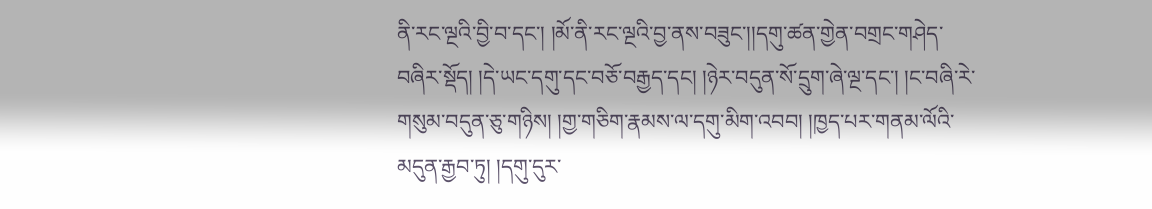ནི་རང་ལྔའི་བྱི་བ་དང་། །མོ་ནི་རང་ལྔའི་བྱ་ནས་བཟུང་།།དགུ་ཚན་གྱེན་བགྲང་གཤེད་བཞིར་སྡོད། །དེ་ཡང་དགུ་དང་བཅོ་བརྒྱད་དང། །ཉེར་བདུན་སོ་དྲུག་ཞེ་ལྔ་དང་། །ང་བཞི་རེ་གསུམ་བདུན་ཅུ་གཉིས། །གྱ་གཅིག་རྣམས་ལ་དགུ་མིག་འབབ། །ཁྱད་པར་གནམ་ལོའི་མདུན་རྒྱབ་ཏུ། །དགུ་དུར་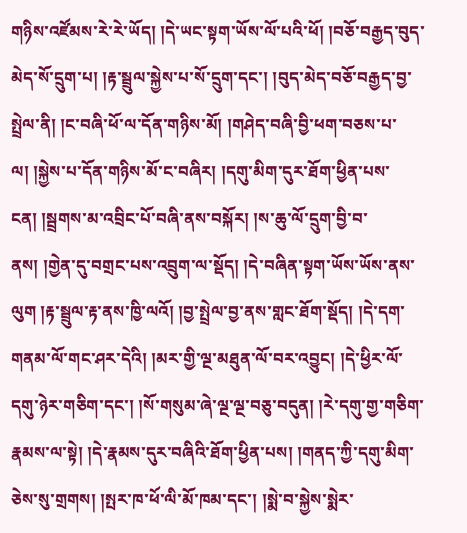གཉིས་འཛོམས་རེ་རེ་ཡོད། །དེ་ཡང་སྟག་ཡོས་ལོ་པའི་ཕོ། །བཅོ་བརྒྱད་བུད་མེད་སོ་དྲུག་པ། །རྟ་སྦྲུལ་སྐྱེས་པ་སོ་དྲུག་དང་། །བུད་མེད་བཅོ་བརྒྱད་བྱ་སྤྲེལ་ནི། །ང་བཞི་ཕོ་ལ་དོན་གཉིས་མོ། །གཤེད་བཞི་བྱི་ཕག་བཅས་པ་ལ། །སྐྱེས་པ་དོན་གཉིས་མོ་ང་བཞིར། །དགུ་མིག་དུར་ཐོག་ཕྱིན་པས་ངན། །སྦྲགས་མ་འབྲིང་པོ་བཞི་ནས་བསྐོར། །ས་ཆུ་ལོ་དྲུག་བྱི་བ་ནས། །གྱེན་དུ་བགྲང་པས་འབྲུག་ལ་སྡོད། །དེ་བཞིན་སྟག་ཡོས་ཡོས་ནས་ལུག །རྟ་སྦྲུལ་རྟ་ནས་ཁྱི་ལའོ། །བྱ་སྤྲེལ་བྱ་ནས་གླང་ཐོག་སྡོད། །དེ་དག་གནམ་ལོ་གང་ཤར་དེའི། །མར་གྱི་ལྔ་མཐུན་ལོ་བར་འབྱུང། །དེ་ཕྱིར་ལོ་དགུ་ཉེར་གཅིག་དང་། །སོ་གསུམ་ཞེ་ལྔ་ལྔ་བཅུ་བདུན། །རེ་དགུ་གྱ་གཅིག་རྣམས་ལ་སྟེ། །དེ་རྣམས་དུར་བཞིའི་ཐོག་ཕྱིན་པས། །གནད་ཀྱི་དགུ་མིག་ཅེས་སུ་གྲགས། །སྤར་ཁ་ཕོ་ལི་མོ་ཁམ་དང་། །སྨེ་བ་སྐྱེས་སྨེར་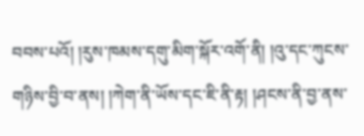བབས་པའོ། །རུས་ཁམས་དགུ་མིག་སྐོར་འགོ་ནི། །འུ་དང་ཀུངས་གཉིས་བྱི་བ་ནས། །ཀེག་ནི་ཡོས་དང་ཇི་ནི་རྟ། །ཤངས་ནི་བྱ་ནས་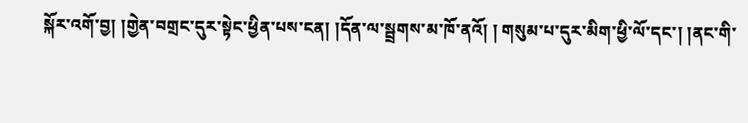སྐོར་འགོ་བྱ། །གྱེན་བགྲང་དུར་སྟེང་ཕྱིན་པས་ངན། །དོན་ལ་སྦྲགས་མ་ཁོ་ནའོ། ། གསུམ་པ་དུར་མིག་ཕྱི་ལོ་དང་། །ནང་གི་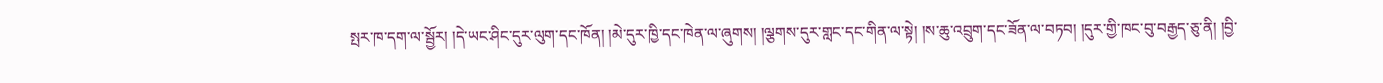སྤར་ཁ་དག་ལ་སྦྱོར། །དེ་ཡང་ཤིང་དུར་ལུག་དང་ཁོན། །མེ་དུར་ཁྱི་དང་ཁེན་ལ་ཞུགས། །ལྕགས་དུར་གླང་དང་གིན་ལ་སྟེ། །ས་ཆུ་འབྲུག་དང་ཟོན་ལ་བཏབ། །དུར་གྱི་ཁང་བུ་བརྒྱད་ཅུ་ནི། །བྱི་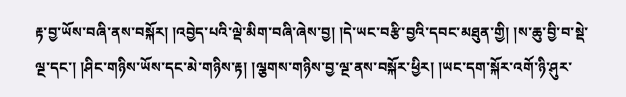རྟ་བྱ་ཡོས་བཞི་ནས་བསྐོར། །འབྱེད་པའི་ལྡེ་མིག་བཞི་ཞེས་བྱ། །དེ་ཡང་བརྩི་བྱའི་དབང་མཐུན་གྱི། །ས་ཆུ་བྱི་བ་སྡེ་ལྔ་དང་། །ཤིང་གཉིས་ཡོས་དང་མེ་གཉིས་རྟ། །ལྕགས་གཉིས་བྱ་ལྔ་ནས་བསྐོར་ཕྱིར། །ཡང་དག་སྐོར་འགོ་ཉི་ཤུར་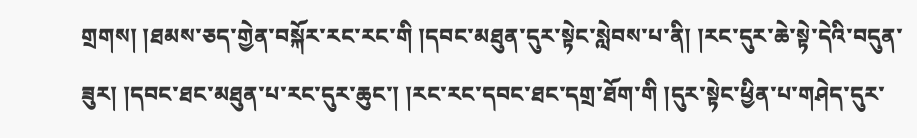གྲགས། །ཐམས་ཅད་གྱེན་བསྐོར་རང་རང་གི །དབང་མཐུན་དུར་སྟེང་སླེབས་པ་ནི། །རང་དུར་ཆེ་སྟེ་དེའི་བདུན་ཟུར། །དབང་ཐང་མཐུན་པ་རང་དུར་ཆུང་། །རང་རང་དབང་ཐང་དགྲ་ཐོག་གི །དུར་སྟེང་ཕྱིན་པ་གཤེད་དུར་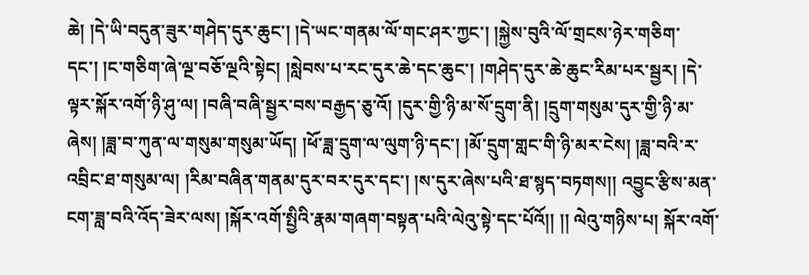ཆེ། །དེ་ཡི་བདུན་ཟུར་གཤེད་དུར་ཆུང་། །དེ་ཡང་གནམ་ལོ་གང་ཤར་ཀྱང་། །སྐྱེས་བུའི་ལོ་གྲངས་ཉེར་གཅིག་དང་། །ང་གཅིག་ཞེ་ལྔ་བཅོ་ལྔའི་སྟེང། །སླེབས་པ་རང་དུར་ཆེ་དང་ཆུང་། །གཤེད་དུར་ཆེ་ཆུང་རིམ་པར་སྦྱར། །དེ་ལྟར་སྐོར་འགོ་ཉི་ཤུ་ལ། །བཞི་བཞི་སྦྱར་བས་བརྒྱད་ཅུ་འོ། །དུར་གྱི་ཉི་མ་སོ་དྲུག་ནི། །དྲུག་གསུམ་དུར་གྱི་ཉི་མ་ཞེས། །ཟླ་བ་ཀུན་ལ་གསུམ་གསུམ་ཡོད། །ཕོ་ཟླ་དྲུག་ལ་ལུག་ཉི་དང་། །མོ་དྲུག་གླང་གི་ཉི་མར་ངེས། །ཟླ་བའི་ར་འབྲིང་ཐ་གསུམ་ལ། །རིམ་བཞིན་གནམ་དུར་བར་དུར་དང་། །ས་དུར་ཞེས་པའི་ཐ་སྙད་བཏགས།། འབྱུང་རྩིས་མན་ངག་ཟླ་བའི་འོད་ཟེར་ལས། །སྐོར་འགོ་སྤྱིའི་རྣམ་གཞག་བསྟན་པའི་ལེའུ་སྟེ་དང་པོའོ།། །། ལེའུ་གཉིས་པ། སྐོར་འགོ་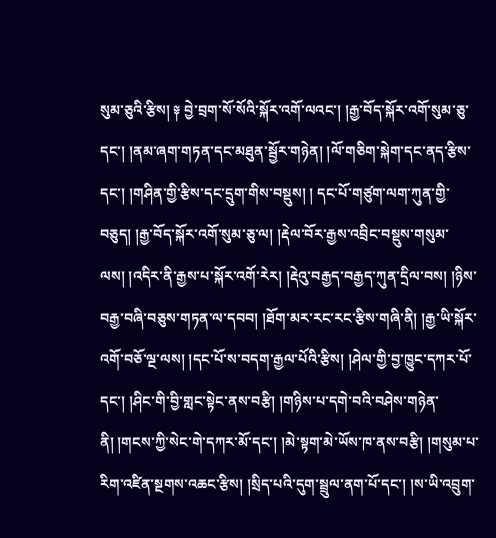སུམ་ཅུའི་རྩིས། ༈ བྱེ་བྲག་སོ་སོའི་སྐོར་འགོ་ལའང་། །རྒྱ་བོད་སྐོར་འགོ་སུམ་ཅུ་དང་། །ནམ་ཞག་གཏན་དང་མཐུན་སྦྱོར་གཉེན། །ལོ་གཅིག་སྐེག་དང་ནད་རྩིས་དང་། །གཤིན་གྱི་རྩིས་དང་དྲུག་གིས་བསྡུས། ། དང་པོ་གཙུག་ལག་ཀུན་གྱི་བཅུད། །རྒྱ་བོད་སྐོར་འགོ་སུམ་ཅུ་ལ། །རྡེལ་བོར་རྒྱས་འབྲིང་བསྡུས་གསུམ་ལས། །འདིར་ནི་རྒྱས་པ་སྐོར་འགོ་རེར། །རྡེའུ་བརྒྱད་བརྒྱད་ཀུན་དྲིལ་བས། །ཉིས་བརྒྱ་བཞི་བཅུས་གཏན་ལ་དབབ། །ཐོག་མར་རང་རང་རྩིས་གཞི་ནི། །རྒྱ་ཡི་སྐོར་འགོ་བཅོ་ལྔ་ལས། །དང་པོ་ས་བདག་རྒྱལ་པོའི་རྩིས། །ཤེལ་གྱི་བྱ་ཁྱུང་དཀར་པོ་དང་། །ཤིང་གི་བྱི་གླང་སྟེང་ནས་བརྩི། །གཉིས་པ་དགེ་བའི་བཤེས་གཉེན་ནི། །གངས་ཀྱི་སེང་གེ་དཀར་མོ་དང་། །མེ་སྟག་མེ་ཡོས་ཁ་ནས་བརྩི། །གསུམ་པ་རིག་འཛིན་སྔགས་འཆང་རྩིས། །སྲིད་པའི་དུག་སྦྲུལ་ནག་པོ་དང་། །ས་ཡི་འབྲུག་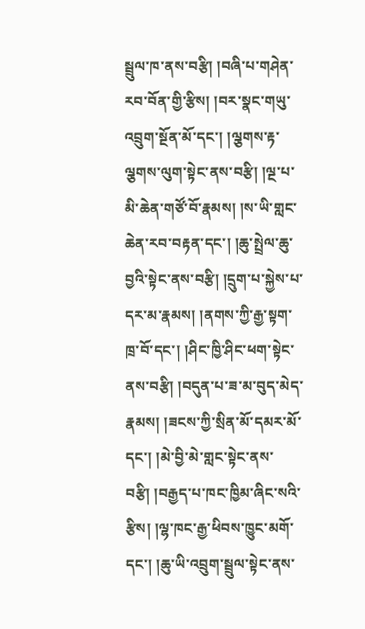སྦྲུལ་ཁ་ནས་བརྩི། །བཞི་པ་གཤེན་རབ་བོན་གྱི་རྩིས། །བར་སྣང་གཡུ་འབྲུག་སྔོན་མོ་དང་། །ལྕགས་རྟ་ལྕགས་ལུག་སྟེང་ནས་བརྩི། །ལྔ་པ་མི་ཆེན་གཙོ་བོ་རྣམས། །ས་ཡི་གླང་ཆེན་རབ་བརྟན་དང་། །ཆུ་སྤྲེལ་ཆུ་བྱའི་སྟེང་ནས་བརྩི། །དྲུག་པ་སྐྱེས་པ་དར་མ་རྣམས། །ནགས་ཀྱི་རྒྱ་སྟག་ཁྲ་བོ་དང་། །ཤིང་ཁྱི་ཤིང་ཕག་སྟེང་ནས་བརྩི། །བདུན་པ་ཟ་མ་བུད་མེད་རྣམས། །ཟངས་ཀྱི་སྲིན་མོ་དམར་མོ་དང་། །མེ་བྱི་མེ་གླང་སྟེང་ནས་བརྩི། །བརྒྱད་པ་ཁང་ཁྱིམ་ཞིང་སའི་རྩིས། །ལྷ་ཁང་རྒྱ་ཕིབས་ཁྱུང་མགོ་དང་། །ཆུ་ཡི་འབྲུག་སྦྲུལ་སྟེང་ནས་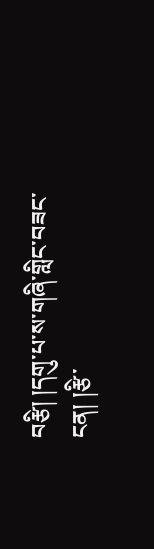བརྩི། །དགུ་པ་ས་གཞི་གླིང་བཟང་ངན། །རྩི་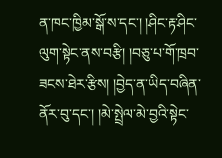ན་ཁང་ཁྱིམ་སྒོ་ས་དང་། །ཤིང་རྟ་ཤིང་ལུག་སྟེང་ནས་བརྩི། །བཅུ་པ་གོ་ཁྲབ་ཟངས་ཐེར་རྩིས། །བྱེད་ན་ཡིད་བཞིན་ནོར་བུ་དང་། །མེ་སྤྲེལ་མེ་བྱའི་སྟེང་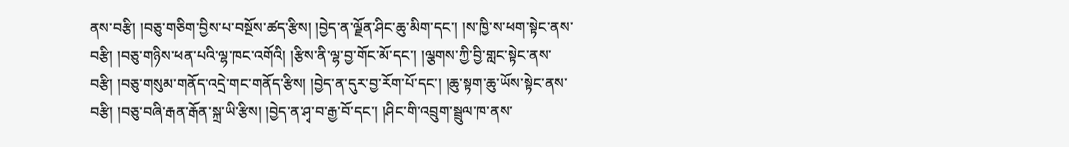ནས་བརྩི། །བཅུ་གཅིག་བྱིས་པ་བསྔོས་ཚད་རྩིས། །བྱེད་ན་ལྗོན་ཤིང་ཆུ་མིག་དང་། །ས་ཁྱི་ས་ཕག་སྟེང་ནས་བརྩི། །བཅུ་གཉིས་ཕན་པའི་ལྷ་ཁང་འགོའི། །རྩིས་ནི་ལྷ་བྱ་གོང་མོ་དང་། །ལྕགས་ཀྱི་བྱི་གླང་སྟེང་ནས་བརྩི། །བཅུ་གསུམ་གནོད་འདྲེ་གང་གནོད་རྩིས། །བྱེད་ན་དུར་བྱ་རོག་པོ་དང་། །ཆུ་སྟག་ཆུ་ཡོས་སྟེང་ནས་བརྩི། །བཅུ་བཞི་རྒན་རྒོན་སྐྲ་ཡི་རྩིས། །བྱེད་ན་ཤྭ་བ་རྒྱ་བོ་དང་། །ཤིང་གི་འབྲུག་སྦྲུལ་ཁ་ནས་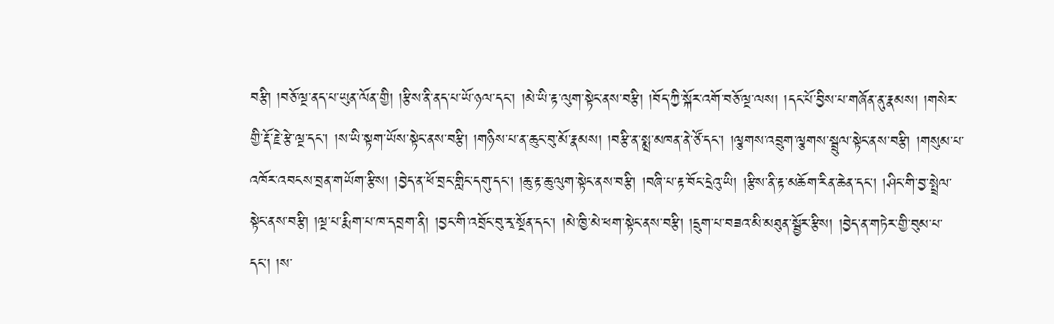བརྩི། །བཅོ་ལྔ་ནད་པ་ཡུན་ལོན་གྱི། །རྩིས་ནི་ནད་པ་ཡོ་ཉལ་དང་། །མེ་ཡི་རྟ་ལུག་སྟེང་ནས་བརྩི། །བོད་ཀྱི་སྐོར་འགོ་བཅོ་ལྔ་ལས། །དང་པོ་བྱིས་པ་གཞོན་ནུ་རྣམས། །གསེར་གྱི་རྡོ་རྗེ་རྩེ་ལྔ་དང་། །ས་ཡི་སྟག་ཡོས་སྟེང་ནས་བརྩི། །གཉིས་པ་ན་ཆུང་བུ་མོ་རྣམས། །བརྩི་ན་སྨྲ་མཁན་ནེ་ཙོ་དང་། །ལྕགས་འབྲུག་ལྕགས་སྦྲུལ་སྟེང་ནས་བརྩི། །གསུམ་པ་འཁོར་འབངས་བྲན་གཡོག་རྩིས། །བྱེད་ན་ཕོ་བྲང་གླིང་དགུ་དང་། །ཆུ་རྟ་ཆུ་ལུག་སྟེང་ནས་བརྩི། །བཞི་པ་རྟ་བོང་དྲེའུ་ཡི། །རྩིས་ནི་རྟ་མཆོག་རིན་ཆེན་དང་། །ཤིང་གི་བྱ་སྤྲེལ་སྟེང་ནས་བརྩི། །ལྔ་པ་རྨིག་པ་ཁ་དབྲག་ནི། །བྱང་གི་འབྲོང་བུ་རྭ་སྔོན་དང་། །མེ་ཁྱི་མེ་ཕག་སྟེང་ནས་བརྩི། །དྲུག་པ་བཟའ་མི་མཐུན་སྦྱོར་རྩིས། །བྱེད་ན་གཏེར་གྱི་བུམ་པ་དང་། །ས་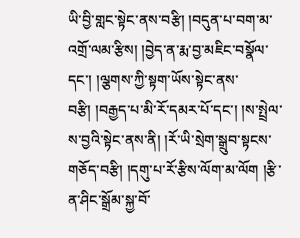ཡི་བྱི་གླང་སྟེང་ནས་བརྩི། །བདུན་པ་བག་མ་འགྲོ་ལམ་རྩིས། །བྱེད་ན་རྨ་བྱ་མཇིང་བསྣོལ་དང་། །ལྕགས་ཀྱི་སྟག་ཡོས་སྟེང་ནས་བརྩི། །བརྒྱད་པ་མི་རོ་དམར་པོ་དང་། །ས་སྤྲེལ་ས་བྱའི་སྟེང་ནས་ནི། །རོ་ཡི་སྲེག་སྒྲུབ་སྟངས་གཅོད་བརྩི། །དགུ་པ་རོ་རྩིས་ལོག་མ་ལོག །རྩི་ན་ཤིང་སྒྲོམ་སྐྱ་བོ་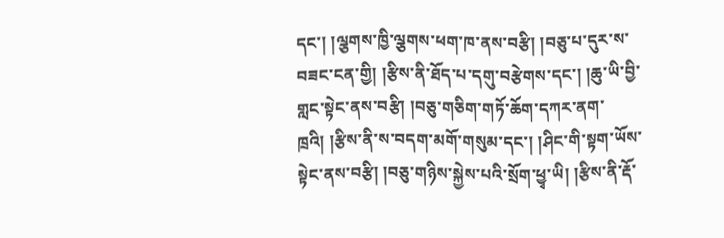དང་། །ལྕགས་ཁྱི་ལྕགས་ཕག་ཁ་ནས་བརྩི། །བཅུ་པ་དུར་ས་བཟང་ངན་གྱི། །རྩིས་ནི་ཐོད་པ་དགུ་བརྩེགས་དང་། །ཆུ་ཡི་བྱི་གླང་སྟེང་ནས་བརྩི། །བཅུ་གཅིག་གཏོ་ཆོག་དཀར་ནག་ཁྲའི། །རྩིས་ནི་ས་བདག་མགོ་གསུམ་དང་། །ཤིང་གི་སྟག་ཡོས་སྟེང་ནས་བརྩི། །བཅུ་གཉིས་སྐྱེས་པའི་སྲོག་ཕྱྭ་ཡི། །རྩིས་ནི་རྡོ་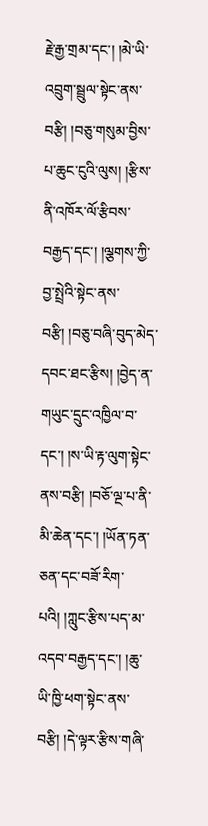རྗེ་རྒྱ་གྲམ་དང་། །མེ་ཡི་འབྲུག་སྦྲུལ་སྟེང་ནས་བརྩི། །བཅུ་གསུམ་བྱིས་པ་ཆུང་ངུའི་ལུས། །རྩིས་ནི་འཁོར་ལོ་རྩིབས་བརྒྱད་དང་། །ལྕགས་ཀྱི་བྱ་སྤྲེའི་སྟེང་ནས་བརྩི། །བཅུ་བཞི་བུད་མེད་དབང་ཐང་རྩིས། །བྱེད་ན་གཡུང་དྲུང་འཁྱིལ་བ་དང་། །ས་ཡི་རྟ་ལུག་སྟེང་ནས་བརྩི། །བཅོ་ལྔ་པ་ནི་མི་ཆེན་དང་། །ཡོན་ཏན་ཅན་དང་བཟོ་རིག་པའི། །ཀླུང་རྩིས་པད་མ་འདབ་བརྒྱད་དང་། །ཆུ་ཡི་ཁྱི་ཕག་སྟེང་ནས་བརྩི། །དེ་ལྟར་རྩིས་གཞི་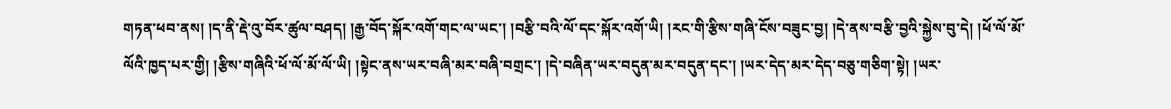གཏན་ཕབ་ནས། །ད་ནི་རྡེ་འུ་བོར་ཚུལ་བཤད། །རྒྱ་བོད་སྐོར་འགོ་གང་ལ་ཡང་། །བརྩི་བའི་ལོ་དང་སྐོར་འགོ་ཡི། །རང་གི་རྩིས་གཞི་ངོས་བཟུང་བྱ། །དེ་ནས་བརྩི་བྱའི་སྐྱེས་བུ་དེ། །ཕོ་ལོ་མོ་ལོའི་ཁྱད་པར་གྱི། །རྩིས་གཞིའི་ཕོ་ལོ་མོ་ལོ་ཡི། །སྟེང་ནས་ཡར་བཞི་མར་བཞི་བགྲང་། །དེ་བཞིན་ཡར་བདུན་མར་བདུན་དང་། །ཡར་དེད་མར་དེད་བཅུ་གཅིག་སྟེ། །ཡར་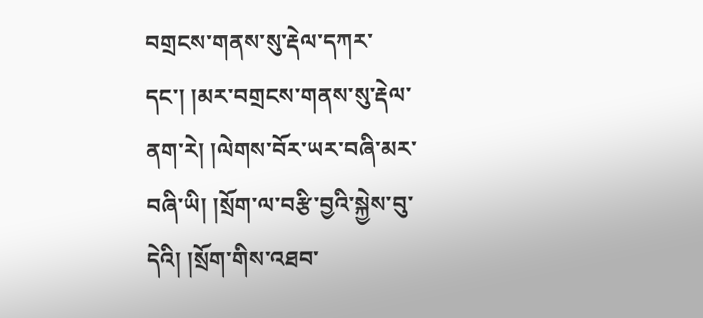བགྲངས་གནས་སུ་རྡེལ་དཀར་དང་། །མར་བགྲངས་གནས་སུ་རྡེལ་ནག་རེ། །ལེགས་བོར་ཡར་བཞི་མར་བཞི་ཡི། །སྲོག་ལ་བརྩི་བྱའི་སྐྱེས་བུ་དེའི། །སྲོག་གིས་འཐབ་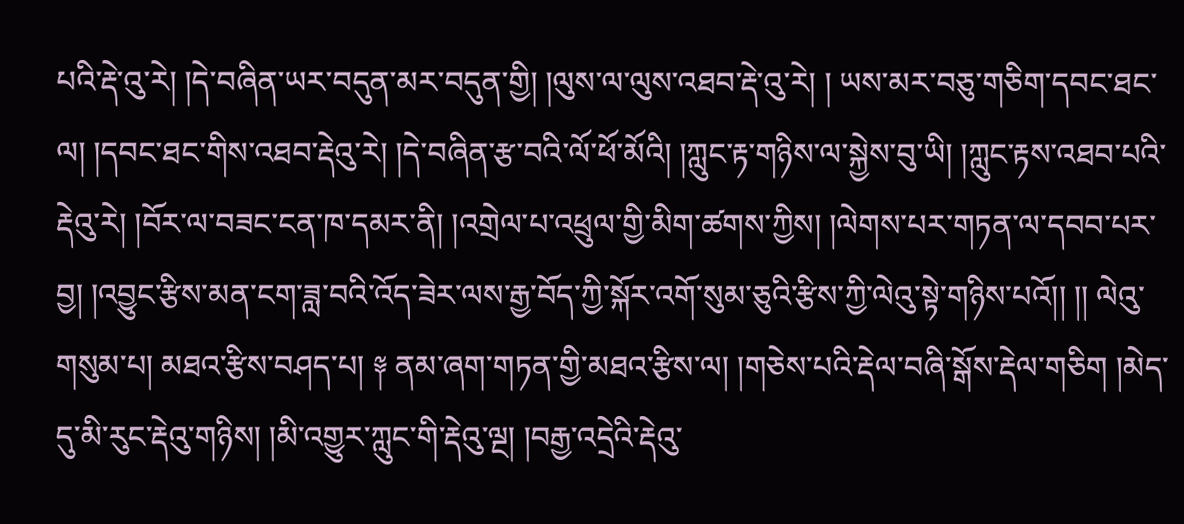པའི་རྡེ་འུ་རེ། །དེ་བཞིན་ཡར་བདུན་མར་བདུན་གྱི། །ལུས་ལ་ལུས་འཐབ་རྡེ་འུ་རེ། ། ཡས་མར་བཅུ་གཅིག་དབང་ཐང་ལ། །དབང་ཐང་གིས་འཐབ་རྡེའུ་རེ། །དེ་བཞིན་རྩ་བའི་ལོ་ཕོ་མོའི། །ཀླུང་རྟ་གཉིས་ལ་སྐྱེས་བུ་ཡི། །ཀླུང་རྟས་འཐབ་པའི་རྡེའུ་རེ། །བོར་ལ་བཟང་ངན་ཁ་དམར་ནི། །འགྲེལ་པ་འཕྲུལ་གྱི་མིག་ཚགས་ཀྱིས། །ལེགས་པར་གཏན་ལ་དབབ་པར་བྱ། །འབྱུང་རྩིས་མན་ངག་ཟླ་བའི་འོད་ཟེར་ལས་རྒྱ་བོད་ཀྱི་སྐོར་འགོ་སུམ་ཅུའི་རྩིས་ཀྱི་ལེའུ་སྟེ་གཉིས་པའོ།། །། ལེའུ་གསུམ་པ། མཐའ་རྩིས་བཤད་པ། ༈ ནམ་ཞག་གཏན་གྱི་མཐའ་རྩིས་ལ། །གཅེས་པའི་རྡེལ་བཞི་སྒོས་རྡེལ་གཅིག །མེད་དུ་མི་རུང་རྡེའུ་གཉིས། །མི་འགྱུར་ཀླུང་གི་རྡེའུ་ལྔ། །བརྒྱ་འདྲེའི་རྡེའུ་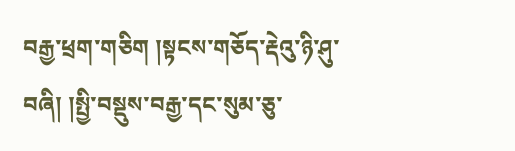བརྒྱ་ཕྲག་གཅིག །སྟངས་གཅོད་རྡེའུ་ཉི་ཤུ་བཞི། །སྤྱི་བསྡུས་བརྒྱ་དང་སུམ་ཅུ་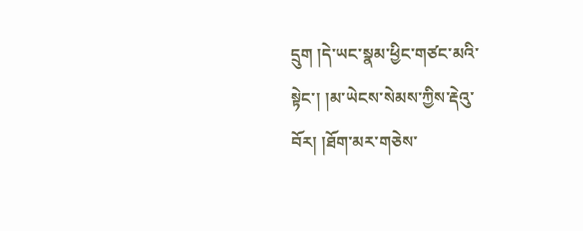དྲུག །དེ་ཡང་སྣམ་ཕྱིང་གཙང་མའི་སྟེང་། །མ་ཡེངས་སེམས་ཀྱིས་རྡེའུ་བོར། །ཐོག་མར་གཅེས་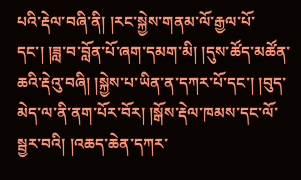པའི་རྡེལ་བཞི་ནི། །རང་སྐྱེས་གནམ་ལོ་རྒྱལ་པོ་དང་། །ཟླ་བ་བློན་པོ་ཞག་དམག་མི། །དུས་ཚོད་མཚོན་ཆའི་རྡེའུ་བཞི། །སྐྱེས་པ་ཡིན་ན་དཀར་པོ་དང་། །བུད་མེད་ལ་ནི་ནག་པོར་བོར། །སྒོས་རྡེལ་ཁམས་དང་ལོ་སྦྱར་བའི། །འཆད་ཆེན་དཀར་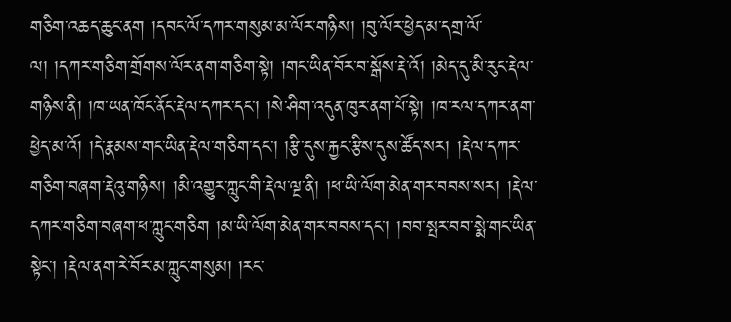གཅིག་འཆད་ཆུང་ནག །དབང་ལོ་དཀར་གསུམ་མ་ལོར་གཉིས། །བུ་ལོར་ཕྱེད་མ་དགྲ་ལོ་ལ། །དཀར་གཅིག་གྲོགས་ལོར་ནག་གཅིག་སྟེ། །གང་ཡིན་བོར་བ་སྒོས་རྡེ་འོ། །མེད་དུ་མི་རུང་རྡེལ་གཉིས་ནི། །ཁ་ཡན་ཁོང་ནོང་རྡེལ་དཀར་དང་། །སེ་ཤིག་འདུན་ཁུར་ནག་པོ་སྟེ། །ཁ་རལ་དཀར་ནག་ཕྱེད་མ་འོ། །དེ་རྣམས་གང་ཡིན་རྡེལ་གཅིག་དང་། །རྩི་དུས་རྐྱང་རྩིས་དུས་ཚོད་སར། །རྡེལ་དཀར་གཅིག་བཞག་རྡེའུ་གཉིས། །མི་འགྱུར་ཀླུང་གི་རྡེལ་ལྔ་ནི། །ཕ་ཡི་ལོག་མེན་གར་བབས་སར། །རྡེལ་དཀར་གཅིག་བཞག་ཕ་ཀླུང་གཅིག །མ་ཡི་ལོག་མེན་གར་བབས་དང་། །བབ་སྤར་བབ་སྨེ་གང་ཡིན་སྟེང་། །རྡེལ་ནག་རེ་བོར་མ་ཀླུང་གསུམ། །རང་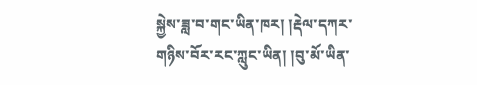སྐྱེས་ཟླ་བ་གང་ཡིན་ཁར། །རྡེལ་དཀར་གཉིས་བོར་རང་ཀླུང་ཡིན། །བུ་མོ་ཡིན་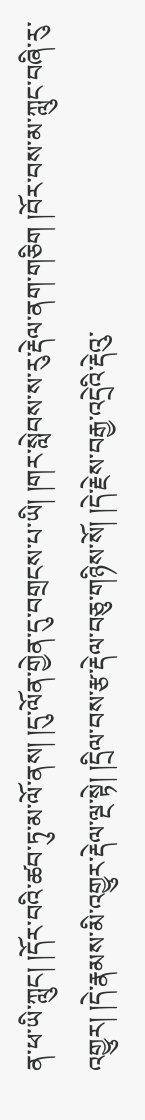ན་ཕ་ཡི་ཀླུང། །དོར་བའི་ཚབ་ཏུ་མ་ལོ་ནས། །དུ་ལོན་གྱེན་དུ་བགྲངས་པ་ཡི། །གར་སླེབས་ས་རུ་རྡེལ་ནག་གཅིག །བོར་བས་མ་ཀླུང་བཞི་རུ་འགྱུར། །དེ་རྣམས་མི་འགྱུར་རྡེལ་ལྔ་སྟེ། །དྲིལ་བས་རྩ་རྡེལ་བཅུ་གཉིས་སོ། །དེ་རྗེས་བརྒྱ་འདྲེའི་རྡེའུ་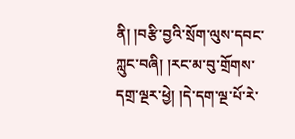ནི། །བརྩི་བྱའི་སྲོག་ལུས་དབང་ཀླུང་བཞི། །རང་མ་བུ་གྲོགས་དགྲ་ལྔར་ཕྱེ། །དེ་དག་ལྔ་པོ་རེ་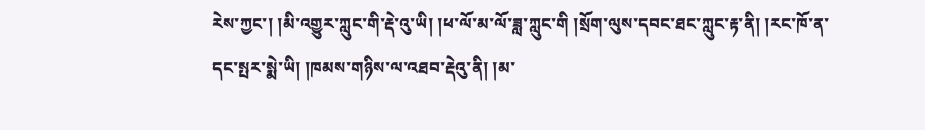རེས་ཀྱང་། །མི་འགྱུར་ཀླུང་གི་རྡེ་འུ་ཡི། །ཕ་ལོ་མ་ལོ་ཟླ་ཀླུང་གི །སྲོག་ལུས་དབང་ཐང་ཀླུང་རྟ་ནི། །རང་ཁོ་ན་དང་སྤར་སྨེ་ཡི། །ཁམས་གཉིས་ལ་འཐབ་རྡེའུ་ནི། །མ་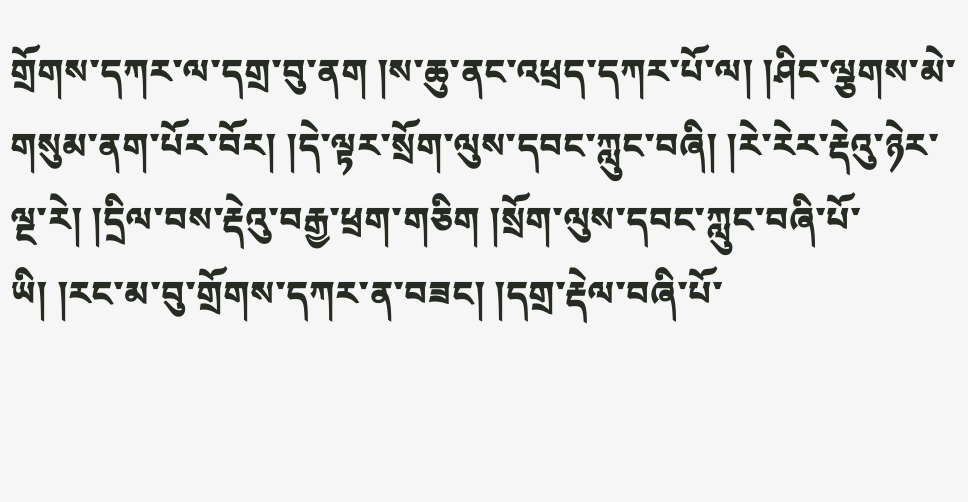གྲོགས་དཀར་ལ་དགྲ་བུ་ནག །ས་ཆུ་ནང་འཕྲད་དཀར་པོ་ལ། །ཤིང་ལྕགས་མེ་གསུམ་ནག་པོར་བོར། །དེ་ལྟར་སྲོག་ལུས་དབང་ཀླུང་བཞི། །རེ་རེར་རྡེའུ་ཉེར་ལྔ་རེ། །དྲིལ་བས་རྡེའུ་བརྒྱ་ཕྲག་གཅིག །སྲོག་ལུས་དབང་ཀླུང་བཞི་པོ་ཡི། །རང་མ་བུ་གྲོགས་དཀར་ན་བཟང། །དགྲ་རྡེལ་བཞི་པོ་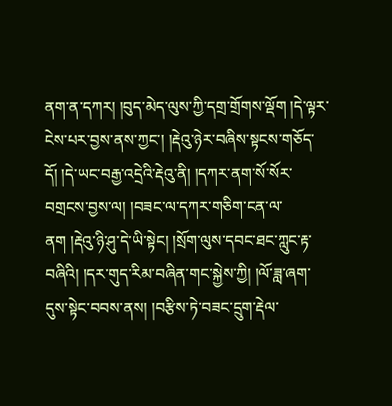ནག་ན་དཀར། །བུད་མེད་ལུས་ཀྱི་དགྲ་གྲོགས་ལྡོག །དེ་ལྟར་ངེས་པར་བྱས་ནས་ཀྱང་། །རྡེའུ་ཉེར་བཞིས་སྟངས་གཅོད་དོ། །དེ་ཡང་བརྒྱ་འདྲེའི་རྡེའུ་ནི། །དཀར་ནག་སོ་སོར་བགྲངས་བྱས་ལ། །བཟང་ལ་དཀར་གཅིག་ངན་ལ་ནག །རྡེའུ་ཉི་ཤུ་དེ་ཡི་སྟེང། །སྲོག་ལུས་དབང་ཐང་ཀླུང་རྟ་བཞིའི། །དར་གུད་རིམ་བཞིན་གང་སྐྱེས་ཀྱི། །ལོ་ཟླ་ཞག་དུས་སྟེང་བབས་ནས། །བརྩིས་ཏེ་བཟང་དྲུག་རྡེལ་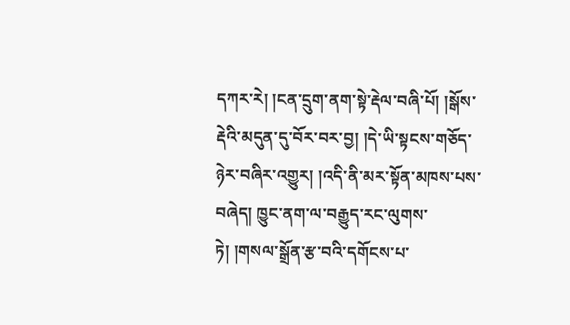དཀར་རེ། །ངན་དྲུག་ནག་སྟེ་རྡེལ་བཞི་པོ། །སྒོས་རྡེའི་མདུན་དུ་བོར་བར་བྱ། །དེ་ཡི་སྟངས་གཅོད་ཉེར་བཞིར་འགྱུར། །འདི་ནི་མར་སྟོན་མཁས་པས་བཞེད། ཁྱུང་ནག་ལ་བརྒྱུད་རང་ལུགས་ཏེ། །གསལ་སྒྲོན་རྩ་བའི་དགོངས་པ་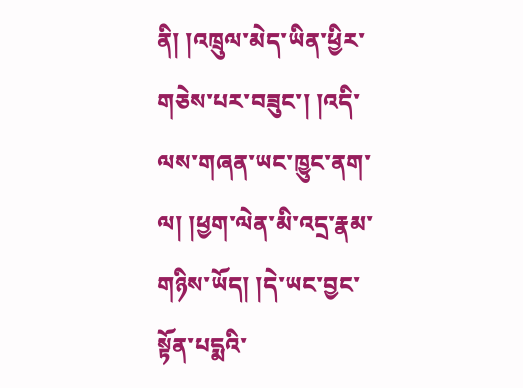ནི། །འཁྲུལ་མེད་ཡིན་ཕྱིར་གཅེས་པར་བཟུང་། །འདི་ལས་གཞན་ཡང་ཁྱུང་ནག་ལ། །ཕྱག་ལེན་མི་འདྲ་རྣམ་གཉིས་ཡོད། །དེ་ཡང་བྱང་སྟོན་པདྨའི་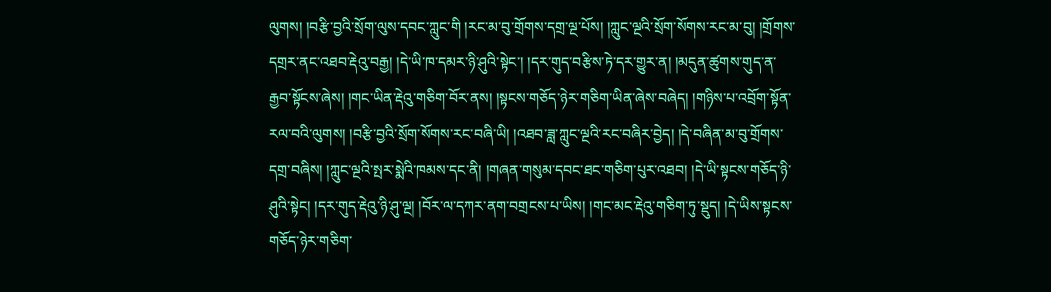ལུགས། །བརྩི་བྱའི་སྲོག་ལུས་དབང་ཀླུང་གི །རང་མ་བུ་གྲོགས་དགྲ་ལྔ་པོས། །ཀླུང་ལྔའི་སྲོག་སོགས་རང་མ་བུ། །གྲོགས་དགྲར་ནང་འཐབ་རྡེའུ་བརྒྱ། །དེ་ཡི་ཁ་དམར་ཉི་ཤུའི་སྟེང་། །དར་གུད་བརྩིས་ཏེ་དར་གྱུར་ན། །མདུན་ཚུགས་གུད་ན་རྒྱབ་སྟོངས་ཞེས། །གང་ཡིན་རྡེའུ་གཅིག་བོར་ནས། །སྟངས་གཅོད་ཉེར་གཅིག་ཡིན་ཞེས་བཞེད། །གཉིས་པ་འབྲོག་སྟོན་རལ་བའི་ལུགས། །བརྩི་བྱའི་སྲོག་སོགས་རང་བཞི་ཡི། །འཐབ་ཟླ་ཀླུང་ལྔའི་རང་བཞིར་བྱེད། །དེ་བཞིན་མ་བུ་གྲོགས་དགྲ་བཞིས། །ཀླུང་ལྔའི་སྤར་སྨེའི་ཁམས་དང་ནི། །གཞན་གསུམ་དབང་ཐང་གཅིག་པུར་འཐབ། །དེ་ཡི་སྟངས་གཅོད་ཉི་ཤུའི་སྟེང། །དར་གུད་རྡེའུ་ཉི་ཤུ་ལྔ། །བོར་ལ་དཀར་ནག་བགྲངས་པ་ཡིས། །གང་མང་རྡེའུ་གཅིག་ཏུ་སྡུད། །དེ་ཡིས་སྟངས་གཅོད་ཉེར་གཅིག་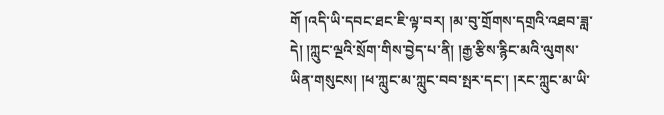གོ །འདི་ཡི་དབང་ཐང་ཇི་ལྟ་བར། །མ་བུ་གྲོགས་དགྲའི་འཐབ་ཟླ་དེ། །ཀླུང་ལྔའི་སྲོག་གིས་བྱེད་པ་ནི། །རྒྱ་རྩིས་རྙིང་མའི་ལུགས་ཡིན་གསུངས། །ཕ་ཀླུང་མ་ཀླུང་བབ་སྤར་དང་། །རང་ཀླུང་མ་ཡི་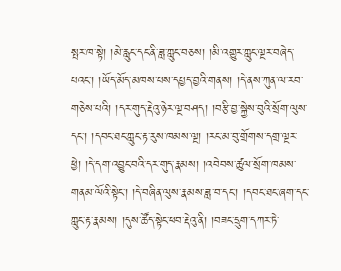སྤར་ཁ་སྟེ། །མེ་རླུང་དང་ནི་ཟླ་ཀླུང་བཅས། །མི་འགྱུར་ཀླུང་ལྔར་བཞེད་པའང་། །ཡོད་མོད་མཁས་པས་དཔྱད་བྱའི་གནས། །དེ་ནས་ཀུན་ལ་རབ་གཅེས་པའི། །དར་གུད་རྡེའུ་ཉེར་ལྔ་བཤད། །བརྩི་བྱ་སྐྱེས་བུའི་སྲོག་ལུས་དང་། །དབང་ཐང་ཀླུང་རྟ་རུས་ཁམས་ལྔ། །རང་མ་བུ་གྲོགས་དགྲ་ལྔར་ཕྱེ། །དེ་དག་འབྱུང་བའི་དར་གུད་རྣམས། །འབེབས་ཚུལ་སྲོག་ཁམས་གནམ་ལོའི་སྟེང་། །དེ་བཞིན་ལུས་རྣམས་ཟླ་བ་དང་། །དབང་ཐང་ཞག་དང་ཀླུང་རྟ་རྣམས། །དུས་ཚོད་སྟེང་ཕབ་རྡེའུ་ནི། །བཟང་དྲུག་དཀར་ཏེ་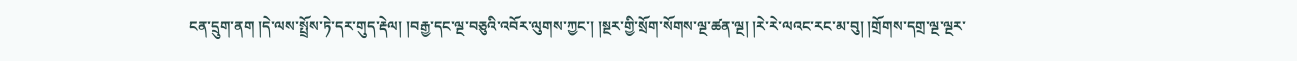ངན་དྲུག་ནག །དེ་ལས་སྤྲོས་ཏེ་དར་གུད་རྡེལ། །བརྒྱ་དང་ལྔ་བཅུའི་འབོར་ལུགས་ཀྱང་། །སྔར་གྱི་སྲོག་སོགས་ལྔ་ཚན་ལྔ། །རེ་རེ་ལའང་རང་མ་བུ། །གྲོགས་དགྲ་ལྔ་ལྔར་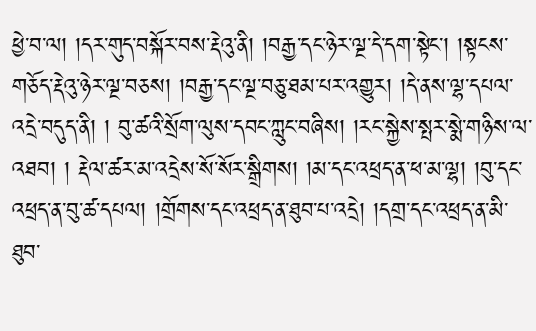ཕྱེ་བ་ལ། །དར་གུད་བསྐོར་བས་རྡེའུ་ནི། །བརྒྱ་དང་ཉེར་ལྔ་དེ་དག་སྟེང་། །སྟངས་གཅོད་རྡེའུ་ཉེར་ལྔ་བཅས། །བརྒྱ་དང་ལྔ་བཅུ་ཐམ་པར་འགྱུར། །དེ་ནས་ལྷ་དཔལ་འདྲེ་བདུད་ནི། ། བུ་ཚའི་སྲོག་ལུས་དབང་ཀླུང་བཞིས། །རང་སྐྱེས་སྤར་སྨེ་གཉིས་ལ་འཐབ། ། རྡེལ་ཚར་མ་འདྲེས་སོ་སོར་སྒྲིགས། །མ་དང་འཕྲད་ན་ཕ་མ་ལྷ། །བུ་དང་འཕྲད་ན་བུ་ཚ་དཔལ། །གྲོགས་དང་འཕྲད་ན་ཐུབ་པ་འདྲེ། །དགྲ་དང་འཕྲད་ན་མི་ཐུབ་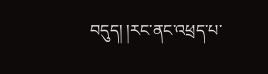བདུད། །རང་ནང་འཕྲད་པ་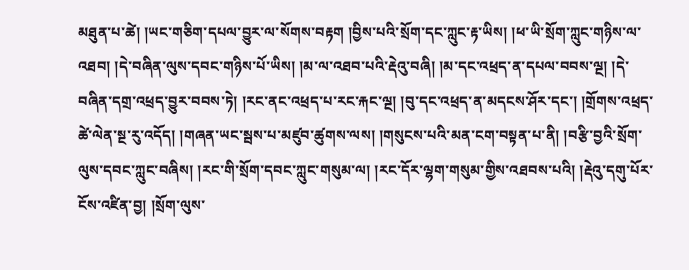མཐུན་པ་ཚེ། །ཡང་གཅིག་དཔལ་བྱུར་ལ་སོགས་བརྟག །བྱིས་པའི་སྲོག་དང་ཀླུང་རྟ་ཡིས། །ཕ་ཡི་སྲོག་ཀླུང་གཉིས་ལ་འཐབ། །དེ་བཞིན་ལུས་དབང་གཉིས་པོ་ཡིས། །མ་ལ་འཐབ་པའི་རྡེའུ་བཞི། །མ་དང་འཕྲད་ན་དཔལ་བབས་ལྔ། །དེ་བཞིན་དགྲ་འཕྲད་བྱུར་བབས་ཏེ། །རང་ནང་འཕྲད་པ་རང་རྐང་ལྔ། །བུ་དང་འཕྲད་ན་མདངས་ཤོར་དང་། །གྲོགས་འཕྲད་ཚེ་ལེན་སྔ་རུ་འདོད། །གཞན་ཡང་སྦས་པ་མཛུབ་ཚུགས་ལས། །གསུངས་པའི་མན་ངག་བསྟན་པ་ནི། །བརྩི་བྱའི་སྲོག་ལུས་དབང་ཀླུང་བཞིས། །རང་གི་སྲོག་དབང་ཀླུང་གསུམ་ལ། །རང་དོར་ལྷག་གསུམ་གྱིས་འཐབས་པའི། །རྡེའུ་དགུ་པོར་ངོས་འཛིན་བྱ། །སྲོག་ལུས་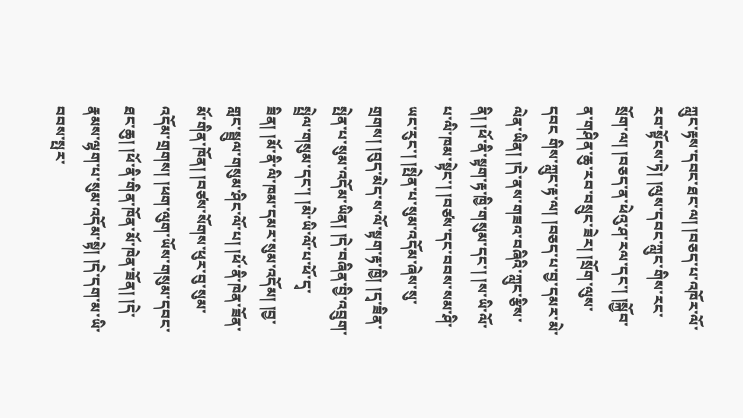ཀླུང་རྟས་དབང་ཐང་ལ། །བཅད་པ་འཁོར་ལོ་རབ་སྟོངས་ཏེ། །ལུས་དབང་ཀླུང་གིས་རང་སྲོག་ལ། །བཅད་ན་ཕེའུ་ཤ་རལ་དང་། །སྐྱོབ་ན་གཤིན་ཆུ་རབ་བསྲུང་ཟེར། །སྲོག་ལུས་དབང གིས་ཀླུང་རྟ་ལ། །བཅད་པ་བྱ་དམར་མེ་ལེན་ཡིན། །དེ་ནས་གཟའ་བཞིའི་ཀླུང་རྩིས་ནི། །ཕོ་ནི་སྟག་རྟ་ཁྱི་གསུམ་དང་། །ས་ཡི་ལོ་པ་ལི་ཁམ་སྟེང་། །བཙས་དང་བབས་སམ་ཤི་ཡང་རུང་། །སྤེན་པ་སུམ་འདོམ་ཞེས་སུ་གྲགས། །བུད་མེད་ས་ལོ་སྟག་རྟ་ཁྱི། །དྭ་ཟིན་སྤེན་པ་སུམ་འདོམ་ཡིན། །དེ་བཞིན་བྱི་འབྲུག་སྤྲེལ་གསུམ་དང་། །མེ་ཡི་ལོ་པ་ཕོ་དྭ་ཟིན། །མོ་ནི་ལི་ཁམ་དམར་སུམ་འདོམ། །བྱ་གླང་སྦྲུལ་གསུམ་ཤིང་ལོ་པ། །ཕོ་ནི་ཁེན་ཟོན་མོ་གིན་ཁོན། །བཙས་སོགས་ཕུར་བུ་སུམ་འདོམ་གྲགས། །ཕག་ལུག་ཡོས་གསུམ་དབང་ཐང་ཆུ། །ཕོ་ནི་གིན་ཁོན་མོ་ཁེན་ཟོན། །དེ་རྣམས་ལྷག་པ་སུམ་འདོམ་སྟེ། །དེ་དག་མ་ཡི་བབས་སྤར་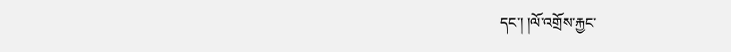དང་། །ལོ་འགྲོས་རྐྱང་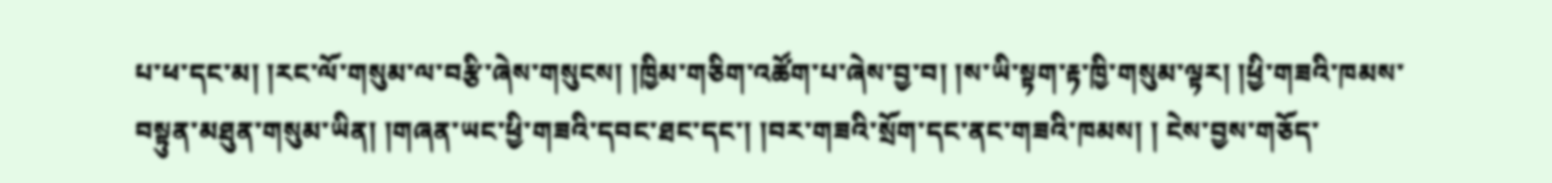པ་ཕ་དང་མ། །རང་ལོ་གསུམ་ལ་བརྩི་ཞེས་གསུངས། །ཁྱིམ་གཅིག་འཚོག་པ་ཞེས་བྱ་བ། །ས་ཡི་སྟག་རྟ་ཁྱི་གསུམ་ལྟར། །ཕྱི་གཟའི་ཁམས་བསྟུན་མཐུན་གསུམ་ཡིན། །གཞན་ཡང་ཕྱི་གཟའི་དབང་ཐང་དང་། །བར་གཟའི་སྲོག་དང་ནང་གཟའི་ཁམས། ། ངེས་བྱས་གཅོད་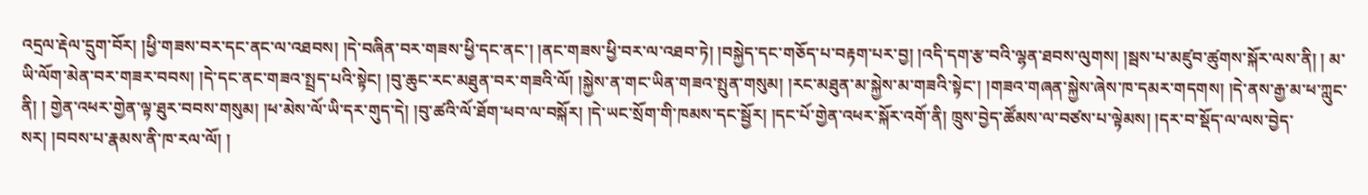འདྲལ་རྡེལ་དྲུག་བོར། །ཕྱི་གཟས་བར་དང་ནང་ལ་འཐབས། །དེ་བཞིན་བར་གཟས་ཕྱི་དང་ནང་། །ནང་གཟས་ཕྱི་བར་ལ་འཐབ་ཏེ། །བསྐྱེད་དང་གཅོད་པ་བརྟག་པར་བྱ། །འདི་དག་རྩ་བའི་ལྷན་ཐབས་ལུགས། །སྦས་པ་མཛུབ་ཚུགས་སྐོར་ལས་ནི། ། མ་ཡི་ལོག་མེན་བར་གཟར་བབས། །དེ་དང་ནང་གཟའ་སྤྲད་པའི་སྟེང། །བུ་ཆུང་རང་མཐུན་བར་གཟའི་ལོ། །སྐྱེས་ན་གང་ཡིན་གཟའ་སྤུན་གསུམ། །རང་མཐུན་མ་སྐྱེས་མ་གཟའི་སྟེང་། །གཟའ་གཞན་སྐྱེས་ཞེས་ཁ་དམར་གདགས། །དེ་ནས་རྒྱ་མ་ཕ་ཀླུང་ནི། ། གྱེན་འཕར་གྱེན་ལྟ་ཐུར་བབས་གསུམ། །ཕ་མེས་ལོ་ཡི་དར་གུད་དེ། །བུ་ཚའི་ལོ་ཐོག་ཕབ་ལ་བསྐོར། །དེ་ཡང་སྲོག་གི་ཁམས་དང་སྦྱོར། །དང་པོ་གྱེན་འཕར་སྐོར་འགོ་ནི། ཁྲུས་བྱེད་ཚོམས་ལ་བཙས་པ་ལྟེམས། །དར་བ་སྡོད་ལ་ལས་བྱེད་སར། །བབས་པ་རྣམས་ནི་ཁ་རལ་ལོ། །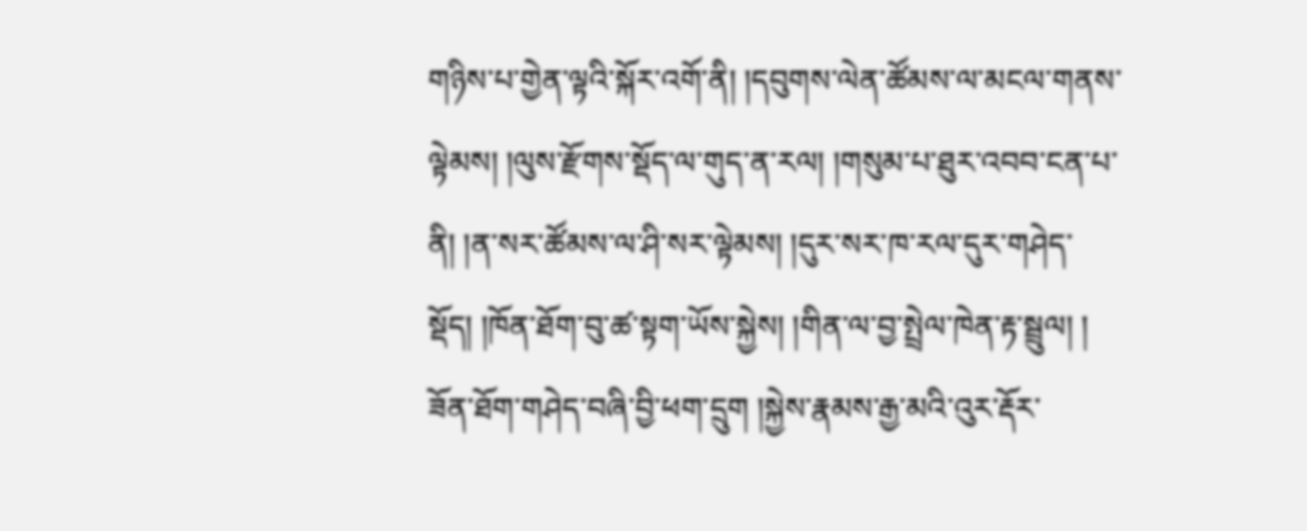གཉིས་པ་གྱེན་ལྟའི་སྐོར་འགོ་ནི། །དབུགས་ལེན་ཚོམས་ལ་མངལ་གནས་ལྟེམས། །ལུས་རྫོགས་སྡོད་ལ་གུད་ན་རལ། །གསུམ་པ་ཐུར་འབབ་ངན་པ་ནི། །ན་སར་ཚོམས་ལ་ཤི་སར་ལྟེམས། །དུར་སར་ཁ་རལ་དུར་གཤེད་སྡོད། །ཁོན་ཐོག་བུ་ཚ་སྟག་ཡོས་སྐྱེས། །གིན་ལ་བྱ་སྤྲེལ་ཁེན་རྟ་སྦྲུལ། ། ཟོན་ཐོག་གཤེད་བཞི་བྱི་ཕག་དྲུག །སྐྱེས་རྣམས་རྒྱ་མའི་འུར་རྡོར་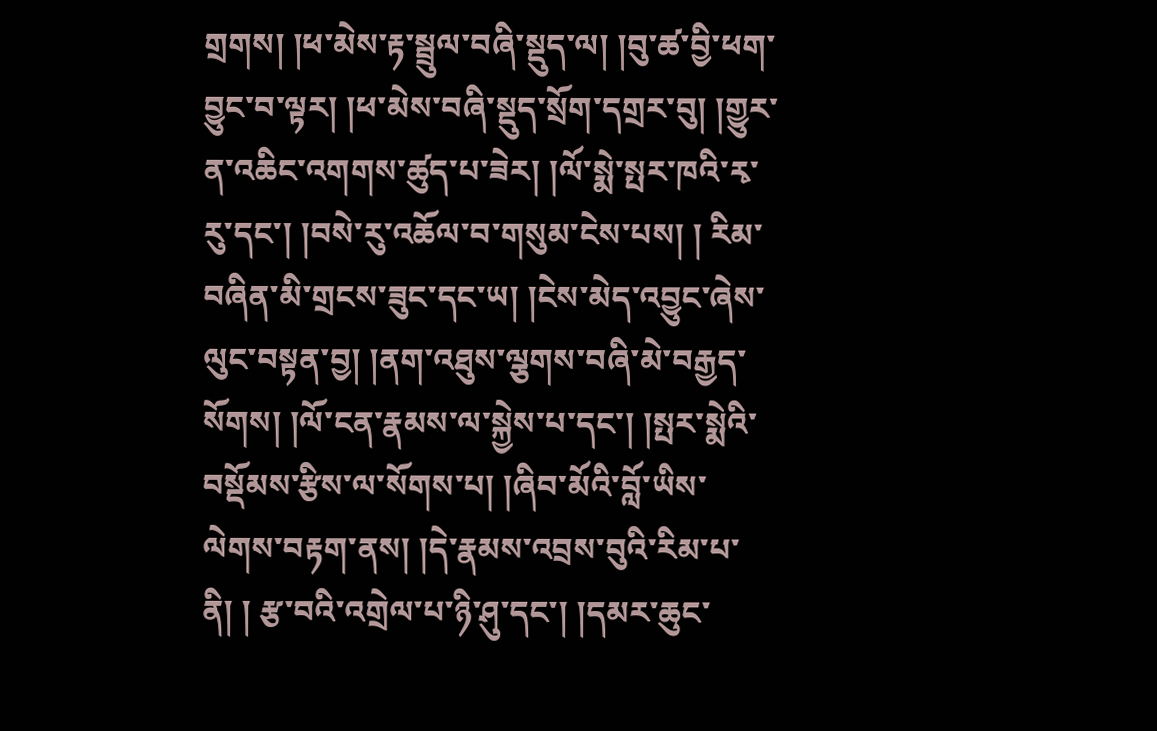གྲགས། །ཕ་མེས་རྟ་སྦྲུལ་བཞི་སྡུད་ལ། །བུ་ཚ་བྱི་ཕག་བྱུང་བ་ལྟར། །ཕ་མེས་བཞི་སྡུད་སྲོག་དགྲར་བུ། །གྱུར་ན་འཆིང་འགགས་ཚུད་པ་ཟེར། །ལོ་སྨེ་སྤར་ཁའི་རྭ་རུ་དང་། །བསེ་རུ་འཆོལ་བ་གསུམ་ངེས་པས། ། རིམ་བཞིན་མི་གྲངས་ཟུང་དང་ཡ། །ངེས་མེད་འབྱུང་ཞེས་ལུང་བསྟན་བྱ། །ནག་འཐུས་ལྕགས་བཞི་མེ་བརྒྱད་སོགས། །ལོ་ངན་རྣམས་ལ་སྐྱེས་པ་དང་། །སྤར་སྨེའི་བསྡོམས་རྩིས་ལ་སོགས་པ། །ཞིབ་མོའི་བློ་ཡིས་ལེགས་བརྟག་ནས། །དེ་རྣམས་འབྲས་བུའི་རིམ་པ་ནི། ། རྩ་བའི་འགྲེལ་པ་ཉི་ཤུ་དང་། །དམར་ཆུང་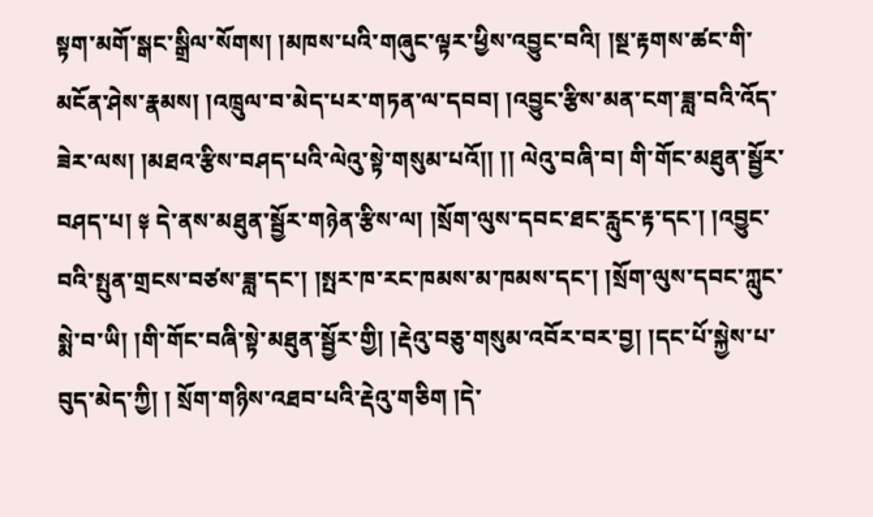སྟག་མགོ་སྒང་སྒྲིལ་སོགས། །མཁས་པའི་གཞུང་ལྟར་ཕྱིས་འབྱུང་བའི། །སྔ་རྟགས་ཚང་གི་མངོན་ཤེས་རྣམས། །འཁྲུལ་བ་མེད་པར་གཏན་ལ་དབབ། །འབྱུང་རྩིས་མན་ངག་ཟླ་བའི་འོད་ཟེར་ལས། །མཐའ་རྩིས་བཤད་པའི་ལེའུ་སྟེ་གསུམ་པའོ།། །། ལེའུ་བཞི་བ། གི་གོང་མཐུན་སྦྱོར་བཤད་པ། ༈ དེ་ནས་མཐུན་སྦྱོར་གཉེན་རྩིས་ལ། །སྲོག་ལུས་དབང་ཐང་རླུང་རྟ་དང་། །འབྱུང་བའི་སྤུན་གྲངས་བཙས་ཟླ་དང་། །སྤར་ཁ་རང་ཁམས་མ་ཁམས་དང་། །སྲོག་ལུས་དབང་ཀླུང་སྨེ་བ་ཡི། །གི་གོང་བཞི་སྟེ་མཐུན་སྦྱོར་གྱི། །རྡེའུ་བཅུ་གསུམ་འབོར་བར་བྱ། །དང་པོ་སྐྱེས་པ་བུད་མེད་ཀྱི། ། སྲོག་གཉིས་འཐབ་པའི་རྡེའུ་གཅིག །དེ་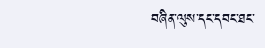བཞིན་ལུས་དང་དབང་ཐང་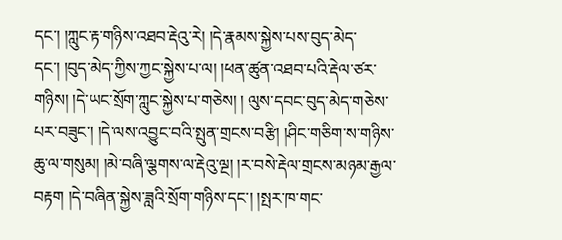དང་། །ཀླུང་རྟ་གཉིས་འཐབ་རྡེའུ་རེ། །དེ་རྣམས་སྐྱེས་པས་བུད་མེད་དང་། །བུད་མེད་ཀྱིས་ཀྱང་སྐྱེས་པ་ལ། །ཕན་ཚུན་འཐབ་པའི་རྡེལ་ཙར་གཉིས། །དེ་ཡང་སྲོག་ཀླུང་སྐྱེས་པ་གཅེས། ། ལུས་དབང་བུད་མེད་གཅེས་པར་བཟུང་། །དེ་ལས་འབྱུང་བའི་སྤུན་གྲངས་བརྩི། །ཤིང་གཅིག་ས་གཉིས་ཆུ་ལ་གསུམ། །མེ་བཞི་ལྕགས་ལ་རྡེའུ་ལྔ། །ར་བསེ་རྡེལ་གྲངས་མཉམ་རྒྱལ་བརྟག །དེ་བཞིན་སྐྱེས་ཟླའི་སྲོག་གཉིས་དང་། །སྤར་ཁ་གང་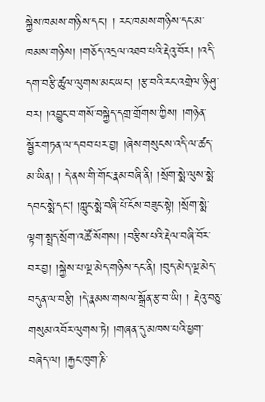སྐྱེས་ཁམས་གཉིས་དང་། ། རང་ཁམས་གཉིས་དང་མ་ཁམས་གཉིས། །གཅོད་འདྲལ་འཐབ་པའི་རྡེའུ་བོར། །འདི་དག་བརྩི་ཚུལ་ལུགས་མང་ཡང་། །རྩ་བའི་རང་འགྲེལ་ཉི་ཤུ་བར། །འབྱུང་བ་གསོ་བསྐྱེད་དགྲ་གྲོགས་ཀྱིས། །གཉེན་སྦྱོར་གཏན་ལ་དབབ་པར་བྱ། །ཞེས་གསུངས་འདི་ལ་ཚད་མ་ཡིན། ། དེ་ནས་གི་གོང་རྣམ་བཞི་ནི། །སྲོག་སྨེ་ལུས་སྨེ་དབང་སྨེ་དང། །ཀླུང་སྨེ་བཞི་པོ་ངོས་བཟུང་སྟེ། །སྲོག་སྨེ་ལྟག་སྤྲད་སྲོག་འཚོ་སོགས། །བརྩིས་པའི་རྡེལ་བཞི་བོར་བར་བྱ། །སྐྱེས་པ་ལྔ་མེད་གཉིས་དང་ནི། །བུད་མེད་ལྔ་མེད་བདུན་ལ་བརྩི། །དེ་རྣམས་གསལ་སྒྲོན་རྩ་བ་ཡི། ། རྡེའུ་བཅུ་གསུམ་འབོར་ལུགས་ཏེ། །གཞན་དུ་མཁས་པའི་ཕྱག་བཞེད་ལ། །རྐྱང་ཁུག་ཎི་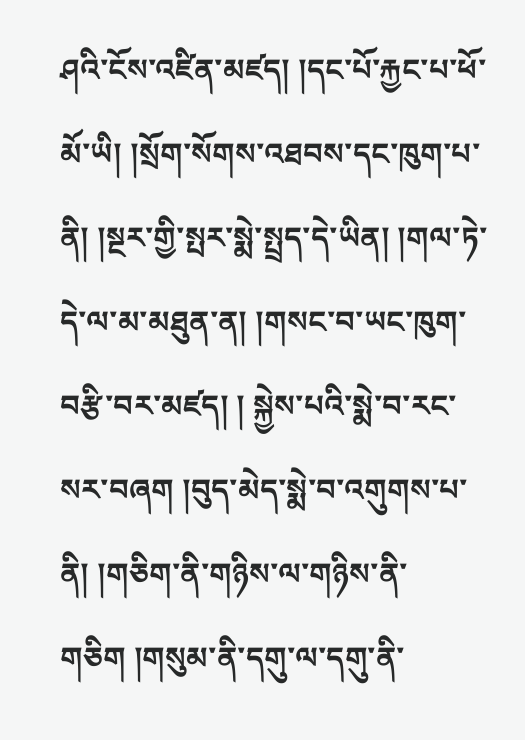ཤའི་ངོས་འཛིན་མཛད། །དང་པོ་རྐྱང་པ་ཕོ་མོ་ཡི། །སྲོག་སོགས་འཐབས་དང་ཁུག་པ་ནི། །སྔར་གྱི་སྤར་སྨེ་སྤྲད་དེ་ཡིན། །གལ་ཏེ་དེ་ལ་མ་མཐུན་ན། །གསང་བ་ཡང་ཁུག་བརྩི་བར་མཛད། ། སྐྱེས་པའི་སྨེ་བ་རང་སར་བཞག །བུད་མེད་སྨེ་བ་འགུགས་པ་ནི། །གཅིག་ནི་གཉིས་ལ་གཉིས་ནི་གཅིག །གསུམ་ནི་དགུ་ལ་དགུ་ནི་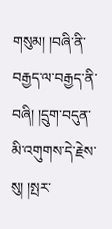གསུམ། །བཞི་ནི་བརྒྱད་ལ་བརྒྱད་ནི་བཞི། །དྲུག་བདུན་མི་འགུགས་དེ་རྗེས་སུ། །སྤར་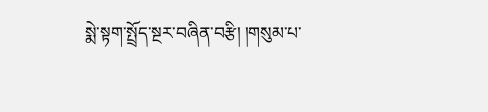སྨེ་སྟག་སྤྲོད་སྔར་བཞིན་བརྩི། །གསུམ་པ་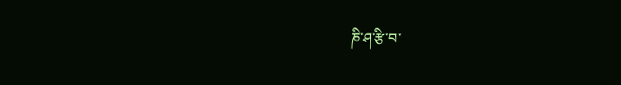ཎི་ཤ་རྩི་བ་